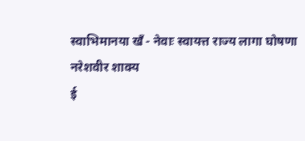स्वाभिमानया खँ - नेवाः स्वायत्त राज्य लागा घोषणा
नरेशवीर शाक्य
ई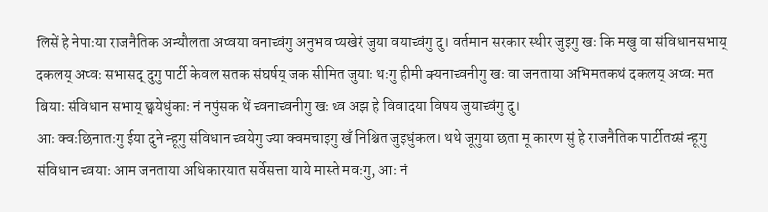लिसें हे नेपाःया राजनैतिक अन्यौलता अप्वया वनाच्वंगु अनुभव प्यखेरं जुया वयाच्वंगु दु। वर्तमान सरकार स्थीर जुइगु खः कि मखु वा संविधानसभाय् दकलय् अप्वः सभासद् दुगु पार्टी केवल सतक संघर्षय् जक सीमित जुयाः थःगु हीमी क्यनाच्वनीगु खः वा जनताया अभिमतकथं दकलय् अप्वः मत बियाः संविधान सभाय् छ्वयेधुंकाः नं नपुंसक थें च्वनाच्वनीगु खः थ्व अझ हे विवादया विषय जुयाच्वंगु दु।
आः क्वःछिनातःगु ईया दुने न्हूगु संविधान च्वयेगु ज्या क्वमचाइगु खँ निश्चित जुइधुंकल। थथे जूगुया छता मू कारण सुं हे राजनैतिक पार्टीतय्सं न्हूगु संविधान च्वयाः आम जनताया अधिकारयात सर्वेसत्ता याये मास्ते मवःगु, आः नं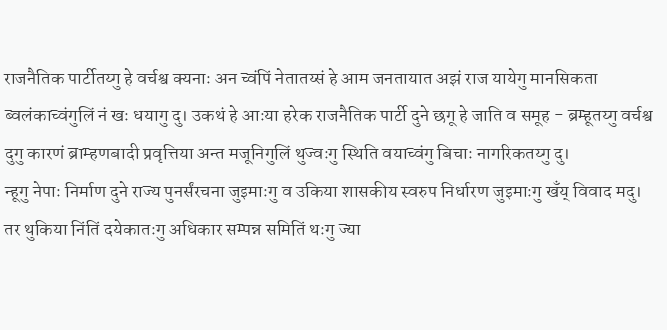राजनैतिक पार्टीतय्गु हे वर्चश्व क्यनाः अन च्वंपिं नेतातय्सं हे आम जनतायात अझं राज यायेगु मानसिकता ब्वलंकाच्वंगुलिं नं खः धयागु दु। उकथं हे आःया हरेक राजनैतिक पार्टी दुने छगू हे जाति व समूह - ब्रम्हूतय्गु वर्चश्व दुगु कारणं ब्राम्हणबादी प्रवृत्तिया अन्त मजूनिगुलिं थुज्वःगु स्थिति वयाच्वंगु बिचाः नागरिकतय्गु दु।
न्हूगु नेपाः निर्माण दुने राज्य पुनर्संरचना जुइमाःगु व उकिया शासकीय स्वरुप निर्धारण जुइमाःगु खँय् विवाद मदु। तर थुकिया निंतिं दयेकातःगु अधिकार सम्पन्न समितिं थःगु ज्या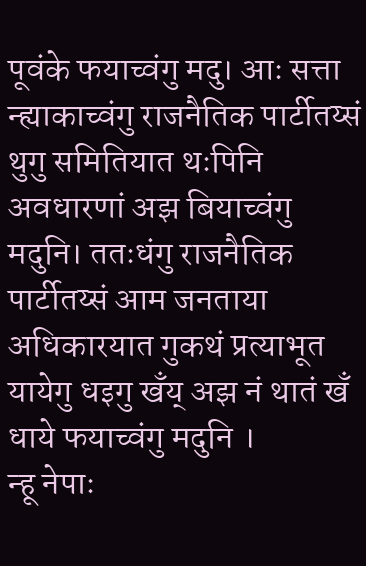पूवंके फयाच्वंगु मदु। आः सत्ता न्ह्याकाच्वंगु राजनैतिक पार्टीतय्सं थुगु समितियात थःपिनि अवधारणां अझ बियाच्वंगु मदुनि। ततःधंगु राजनैतिक पार्टीतय्सं आम जनताया अधिकारयात गुकथं प्रत्याभूत यायेगु धइगु खँय् अझ नं थातं खँ धाये फयाच्वंगु मदुनि ।
न्हू नेपाः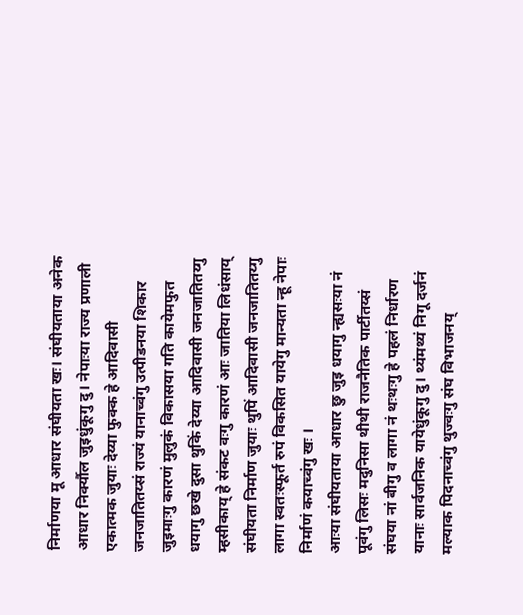निर्माणया मू आधार संघीयता खः। संघीयताया अनेक आधार निर्क्यौल जुइधुंकूगु दु। नेपाःया राज्य प्रणाली एकात्मक जुयाः देय्या फुक्क हे आदिवासी जनजातितय्सं राज्यं यानाच्वंगु उत्पीडनया शिकार जुइमाःगु कारणं मुलुकं विकासया गति कायेमफुत धयागु छखे दुसा थुकिं देय्या आदिवासी जनजातितय्गु म्हसीकाय् हे संकट वःगु कारणं आः जातिया लिधंसाय् संघीयता निर्माण जुयाः थुपिं आदिवासी जनजातितय्गु लागा स्वतःस्फूर्त रुपं विकसित यायेगु मान्यता न्हू नेपाः निर्माणं कयाच्वंगु खः ।
आःया संघीयताया आधार छु जुइ धयागु न्ह्यसःया नं पूवंगु लिसः मदुनिसा थीथी राजनैतिक पार्टीतय्सं संघया नां बीगु व लागा नं थःथःगु हे पहलं निर्धारण यानाः सार्वजनिक यायेधुंकूगु दु। थ्यंमथ्यं निगू दर्जनं मल्याक पिदनाच्वंगु थुज्वःगु संघ विभाजनय्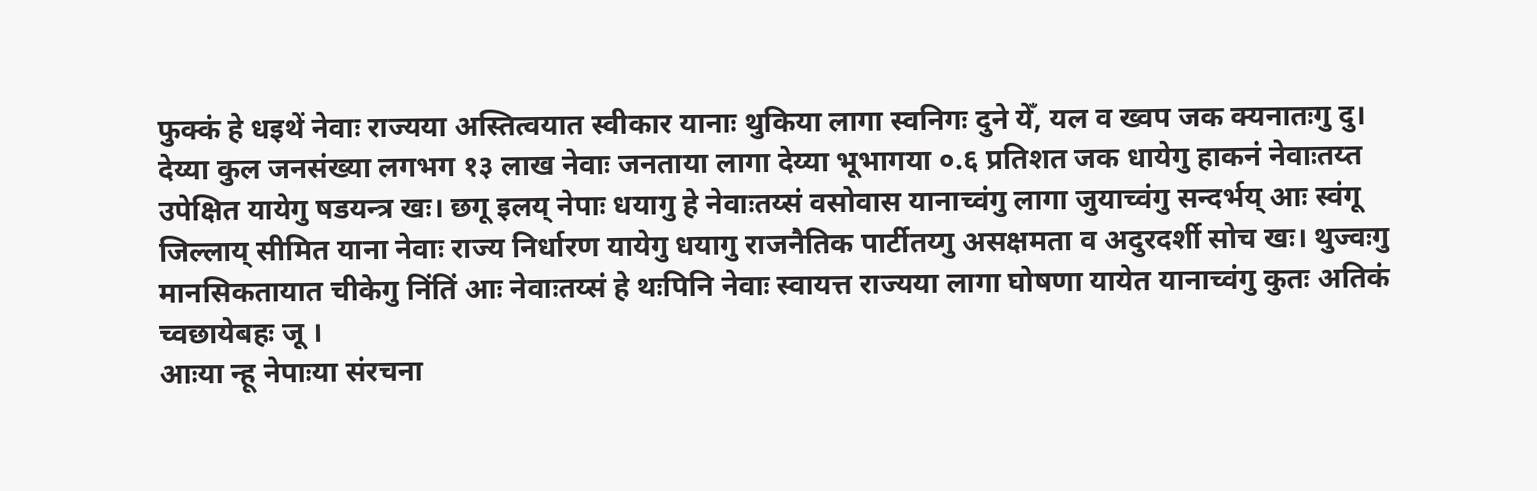फुक्कं हे धइथें नेवाः राज्यया अस्तित्वयात स्वीकार यानाः थुकिया लागा स्वनिगः दुने येँ, यल व ख्वप जक क्यनातःगु दु। देय्या कुल जनसंख्या लगभग १३ लाख नेवाः जनताया लागा देय्या भूभागया ०.६ प्रतिशत जक धायेगु हाकनं नेवाःतय्त उपेक्षित यायेगु षडयन्त्र खः। छगू इलय् नेपाः धयागु हे नेवाःतय्सं वसोवास यानाच्वंगु लागा जुयाच्वंगु सन्दर्भय् आः स्वंगू जिल्लाय् सीमित याना नेवाः राज्य निर्धारण यायेगु धयागु राजनैतिक पार्टीतय्गु असक्षमता व अदुरदर्शी सोच खः। थुज्वःगु मानसिकतायात चीकेगु निंतिं आः नेवाःतय्सं हे थःपिनि नेवाः स्वायत्त राज्यया लागा घोषणा यायेत यानाच्वंगु कुतः अतिकं च्वछायेबहः जू ।
आःया न्हू नेपाःया संरचना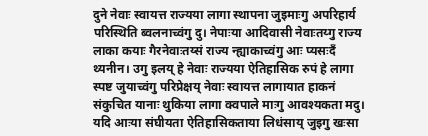दुने नेवाः स्वायत्त राज्यया लागा स्थापना जुइमाःगु अपरिहार्य परिस्थिति ब्वलनाच्वंगु दु। नेपाःया आदिवासी नेवाःतय्गु राज्य लाका कयाः गैरनेवाःतय्सं राज्य न्ह्याकाच्वंगु आः प्यसःदँ थ्यनीन। उगु इलय् हे नेवाः राज्यया ऐतिहासिक रुपं हे लागा स्पष्ट जुयाच्वंगु परिप्रेक्षय् नेवाः स्वायत्त लागायात हाकनं संकुचित यानाः थुकिया लागा क्वपाले माःगु आवश्यकता मदु। यदि आःया संघीयता ऐतिहासिकताया लिधंसाय् जुइगु खःसा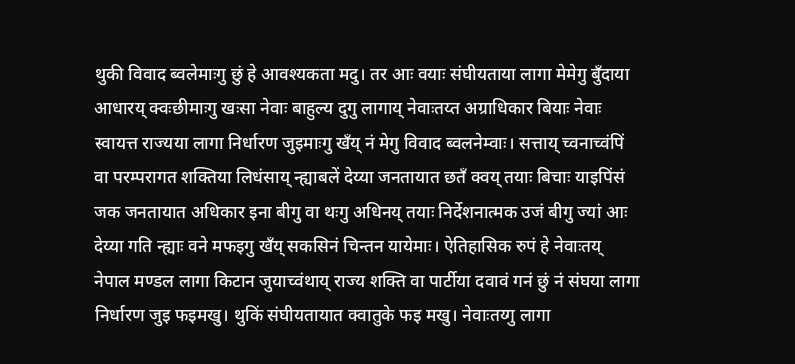थुकी विवाद ब्वलेमाःगु छुं हे आवश्यकता मदु। तर आः वयाः संघीयताया लागा मेमेगु बुँदाया आधारय् क्वःछीमाःगु खःसा नेवाः बाहुल्य दुगु लागाय् नेवाःतय्त अग्राधिकार बियाः नेवाः स्वायत्त राज्यया लागा निर्धारण जुइमाःगु खँय् नं मेगु विवाद ब्वलनेम्वाः। सत्ताय् च्वनाच्वंपिं वा परम्परागत शक्तिया लिधंसाय् न्ह्याबलें देय्या जनतायात छतँ क्वय् तयाः बिचाः याइपिंसं जक जनतायात अधिकार इना बीगु वा थःगु अधिनय् तयाः निर्देशनात्मक उजं बीगु ज्यां आः देय्या गति न्ह्याः वने मफइगु खँय् सकसिनं चिन्तन यायेमाः। ऐतिहासिक रुपं हे नेवाःतय् नेपाल मण्डल लागा किटान जुयाच्वंथाय् राज्य शक्ति वा पार्टीया दवावं गनं छुं नं संघया लागा निर्धारण जुइ फइमखु। थुकिं संघीयतायात क्वातुके फइ मखु। नेवाःतय्गु लागा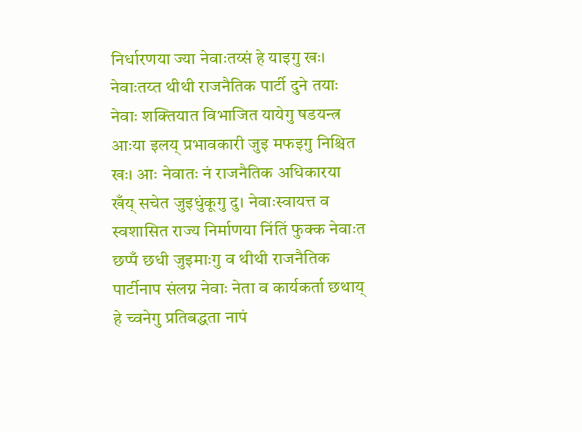निर्धारणया ज्या नेवाःतय्सं हे याइगु खः। नेवाःतय्त थीथी राजनैतिक पार्टी दुने तयाः नेवाः शक्तियात विभाजित यायेगु षडयन्त्र आःया इलय् प्रभावकारी जुइ मफइगु निश्चित खः। आः नेवातः नं राजनैतिक अधिकारया खँय् सचेत जुइधुंकूगु दु। नेवाःस्वायत्त व स्वशासित राज्य निर्माणया निंतिं फुक्क नेवाःत छप्पँ छधी जुइमाःगु व थीथी राजनैतिक पार्टीनाप संलग्न नेवाः नेता व कार्यकर्ता छथाय् हे च्वनेगु प्रतिबद्धता नापं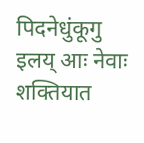पिदनेधुंकूगु इलय् आः नेवाः शक्तियात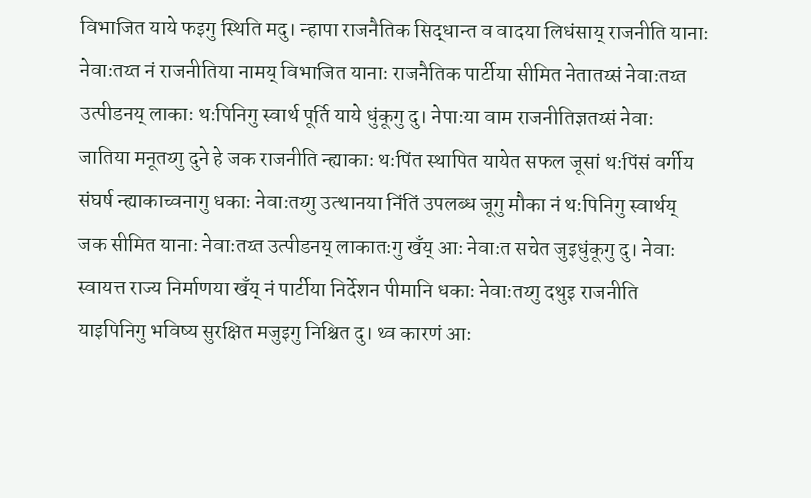विभाजित याये फइगु स्थिति मदु। न्हापा राजनैतिक सिद्धान्त व वादया लिधंसाय् राजनीति यानाः नेवाःतय्त नं राजनीतिया नामय् विभाजित यानाः राजनैतिक पार्टीया सीमित नेतातय्सं नेवाःतय्त उत्पीडनय् लाकाः थःपिनिगु स्वार्थ पूर्ति याये धुंकूगु दु। नेपाःया वाम राजनीतिज्ञतय्सं नेवाः जातिया मनूतय्गु दुने हे जक राजनीति न्ह्याकाः थःपिंत स्थापित यायेत सफल जूसां थःपिंसं वर्गीय संघर्ष न्ह्याकाच्वनागु धकाः नेवाःतय्गु उत्थानया निंतिं उपलब्ध जूगु मौका नं थःपिनिगु स्वार्थय् जक सीमित यानाः नेवाःतय्त उत्पीडनय् लाकातःगु खँय् आः नेवाःत सचेत जुइधुंकूगु दु। नेवाः स्वायत्त राज्य निर्माणया खँय् नं पार्टीया निर्देशन पीमानि धकाः नेवाःतय्गु दथुइ राजनीति याइपिनिगु भविष्य सुरक्षित मजुइगु निश्चित दु। थ्व कारणं आः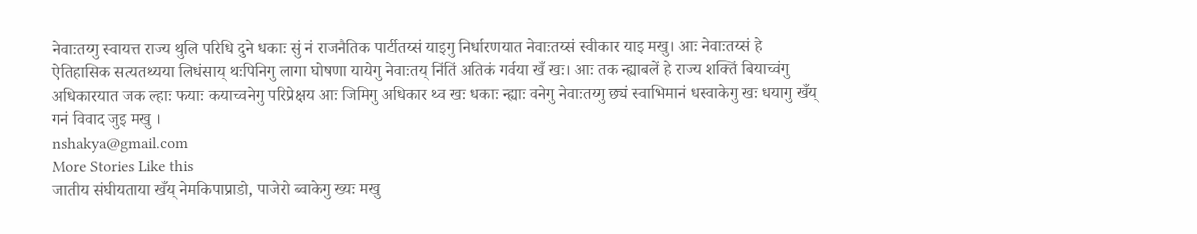नेवाःतय्गु स्वायत्त राज्य थुलि परिधि दुने धकाः सुं नं राजनैतिक पार्टीतय्सं याइगु निर्धारणयात नेवाःतय्सं स्वीकार याइ मखु। आः नेवाःतय्सं हे ऐतिहासिक सत्यतथ्यया लिधंसाय् थःपिनिगु लागा घोषणा यायेगु नेवाःतय् निंतिं अतिकं गर्वया खँ खः। आः तक न्ह्याबलें हे राज्य शक्तिं बियाच्वंगु अधिकारयात जक ल्हाः फयाः कयाच्वनेगु परिप्रेक्षय आः जिमिगु अधिकार थ्व खः धकाः न्ह्याः वनेगु नेवाःतय्गु छ्यं स्वाभिमानं धस्वाकेगु खः धयागु खँय् गनं विवाद जुइ मखु ।
nshakya@gmail.com
More Stories Like this
जातीय संघीयताया खँय् नेमकिपाप्राडो, पाजेरो ब्वाकेगु ख्यः मखु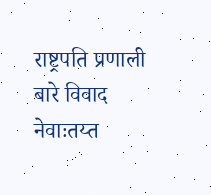राष्ट्रपति प्रणाली बारे विवाद
नेवाःतय्त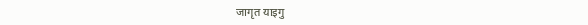जागृत याइगु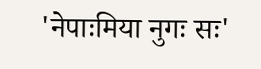'नेपाःमिया नुगः सः'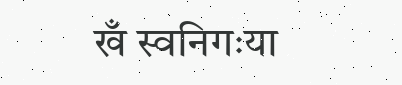खँ स्वनिगःया